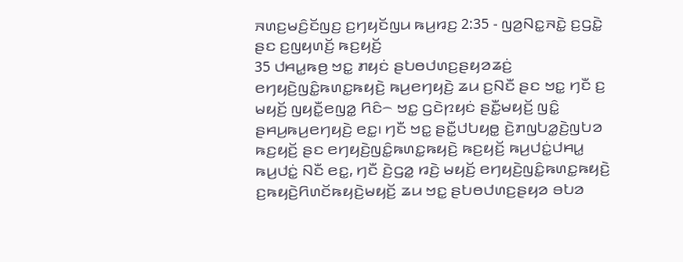ꤏꤛꤢ꤬ꤗꤢꤨ꤬ꤢꤩꤜꤢ꤬ ꤢ꤬ꤚꤟꤢꤩꤜꤣ ꤒꤣ꤬ꤙꤢ꤬ 2:35 - ꤜꤤ꤬ꤡꤢ꤭ꤏꤢꤧ꤭ ꤢ꤬ꤞꤢꤧ꤭ ꤔꤢ ꤢ꤬ꤜꤟꤛꤢꤩ꤬ ꤒꤢ꤬ꤟꤢꤩ꤬
35 ꤓꤌꤣ꤭ꤒꤥ꤬ ꤠꤢ꤭ ꤊꤟꤢꤦ ꤔꤝꤥꤓꤛꤢ꤬ꤔꤟꤤꤘꤢꤦ꤬ ꤕꤚꤟꤢꤧ꤬ꤜꤢꤨ꤭ꤒꤛꤢ꤭ꤒꤟꤢꤧ꤬ ꤒꤣ꤬ꤕꤚꤟꤢꤧ꤬ ꤘꤣ ꤢ꤬ꤡꤢꤪ ꤔꤢ ꤠꤢ꤭ ꤚꤢꤪ ꤢ꤬ ꤗꤟꤢꤩ꤬ ꤜꤟꤢꤪ꤭ꤕꤜꤤ꤭ ꤖꤢꤨ꤮ ꤠꤢ꤭ ꤞꤢꤧꤐꤟꤢꤦ ꤔꤢꤪ꤭ꤗꤟꤢꤩ꤬ ꤜꤢꤨ꤭ ꤔꤌꤣ꤬ꤒꤣ꤬ꤕꤚꤟꤢꤧ꤬ ꤕꤢ꤭꤯ ꤚꤢꤪ ꤠꤢ꤭ ꤔꤢꤪ꤭ꤓꤝꤟꤥ꤭ ꤢꤧ꤬ꤊꤜꤝꤤ꤭ꤢꤧ꤬ꤜꤝꤤ ꤒꤢ꤬ꤟꤢꤩ꤬ ꤔꤢ ꤕꤚꤟꤢꤧ꤬ꤜꤢꤨ꤭ꤒꤛꤢ꤭ꤒꤟꤢꤧ꤬ ꤒꤢ꤬ꤟꤢꤩ꤬ ꤒꤣ꤬ꤓꤢꤦ꤭ꤓꤌꤣ꤭ ꤒꤣ꤬ꤓꤢꤦ꤭ ꤡꤢꤪ ꤕꤢ꤭, ꤚꤢꤪ ꤢꤧ꤬ꤞꤤ꤭ ꤙꤢꤧ꤬ ꤗꤟꤢꤩ꤬ ꤕꤚꤟꤢꤧ꤬ꤜꤢꤨ꤭ꤒꤛꤢ꤭ꤒꤟꤢꤧ꤬ ꤢ꤬ꤒꤟꤢꤧ꤬ꤖꤛꤢꤩꤒꤟꤢꤧ꤬ꤗꤟꤢꤩ꤬ ꤘꤣ ꤠꤢ꤭ ꤔꤝꤥꤓꤛꤢ꤬ꤔꤟꤤ ꤋꤝꤤ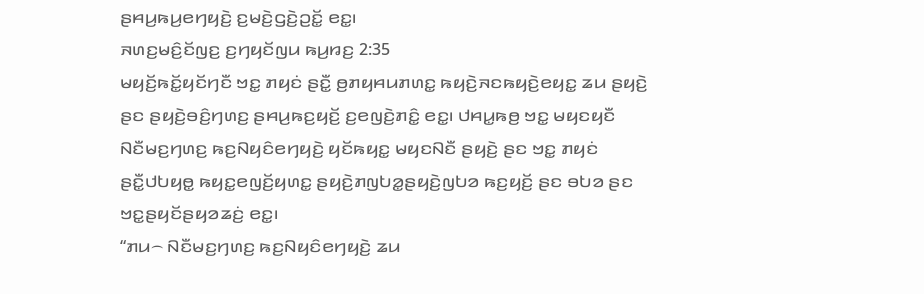ꤔꤌꤣ꤬ꤒꤣ꤬ꤕꤚꤟꤢꤧ꤬ ꤢ꤬ꤗꤢꤧ꤬ꤞꤢꤧ꤬ꤑꤢꤩ꤭ ꤕꤢ꤭꤯
ꤏꤛꤢ꤬ꤗꤢꤨ꤬ꤢꤩꤜꤢ꤬ ꤢ꤬ꤚꤟꤢꤩꤜꤣ ꤒꤣ꤬ꤙꤢ꤬ 2:35
ꤗꤟꤢꤩ꤬ꤒꤢꤩ꤭ꤟꤢꤩꤚꤢꤪ ꤠꤢ꤭ ꤊꤟꤢꤦ ꤔꤢꤪ꤭ ꤥ꤬ꤊꤟꤌꤣꤊꤛꤢ꤭ ꤒꤟꤢꤧ꤬ꤏꤢꤒꤟꤢꤧ꤬ꤕꤟꤢ꤭ ꤘꤣ ꤔꤟꤢꤧ꤬ ꤔꤢ ꤔꤟꤢꤧ꤬ꤋꤢꤨ꤬ꤚꤛꤢ꤬ ꤔꤌꤣ꤬ꤒꤢ꤬ꤟꤢꤩ꤬ ꤢ꤬ꤕꤜꤢꤧ꤬ꤊꤢꤨ꤭ ꤕꤢ꤭꤯ ꤓꤌꤣ꤭ꤒꤥ꤬ ꤠꤢ꤭ ꤗꤟꤢꤟꤢꤪ ꤡꤢꤪꤗꤢ꤬ꤚꤛꤢ꤬ ꤒꤢ꤬ꤡꤟꤢꤨꤕꤚꤟꤢꤧ꤬ ꤟꤢꤩꤒꤟꤢ꤭ ꤗꤟꤢꤡꤢꤪ ꤔꤟꤢꤧ꤬ ꤔꤢ ꤠꤢ꤭ ꤊꤟꤢꤦ ꤔꤢꤪ꤭ꤓꤝꤟꤥ꤭ ꤒꤟꤢ꤭ꤕꤜꤢꤩ꤬ꤟꤛꤢ꤭ ꤔꤟꤢꤧ꤬ꤊꤜꤝꤤ꤭ꤔꤟꤢꤧ꤬ꤜꤝꤤ ꤒꤢ꤬ꤟꤢꤩ꤬ ꤔꤢ ꤋꤝꤤ ꤔꤢ ꤠꤢ꤭ꤔꤟꤢꤩꤔꤟꤤꤘꤢꤦ꤬ ꤕꤢ꤭꤯
“ꤊꤣ꤮ ꤡꤢꤪꤗꤢ꤬ꤚꤛꤢ꤬ ꤒꤢ꤬ꤡꤟꤢꤨꤕꤚꤟꤢꤧ꤬ ꤘꤣ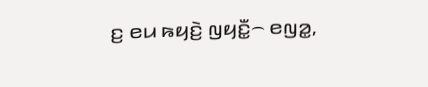ꤢ꤬ ꤕꤣ ꤒꤟꤢꤧ꤬ ꤜꤟꤢꤪ꤭꤮ ꤕꤜꤤ꤭,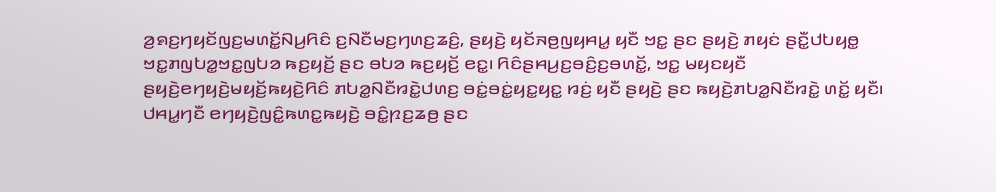ꤤ꤬ꤎꤢ꤬ꤚꤟꤢꤩꤜꤢ꤬ꤗꤛꤢꤩ꤭ꤡꤣ꤬ꤖꤢꤨ ꤢ꤬ꤡꤢꤪꤗꤢ꤬ꤚꤛꤢ꤬ꤘꤢꤨ꤬, ꤔꤟꤢꤧ꤬ ꤟꤢꤩꤏꤥ꤬ꤜꤟꤌꤣ꤭ ꤟꤢꤪ ꤠꤢ꤭ ꤔꤢ ꤔꤟꤢꤧ꤬ ꤊꤟꤢꤦ ꤔꤢꤪ꤭ꤓꤝꤟꤥ꤭ ꤠꤢ꤭ꤊꤜꤝꤤ꤭ꤠꤢ꤭ꤜꤝꤤ ꤒꤢ꤬ꤟꤢꤩ꤬ ꤔꤢ ꤋꤝꤤ ꤒꤢ꤬ꤟꤢꤩ꤬ ꤕꤢ꤭꤯ ꤖꤢꤨꤔꤌꤣ꤬ꤢ꤬ꤋꤢꤨ꤬ꤢ꤬ꤋꤛꤢꤩ꤭, ꤠꤢ꤭ ꤗꤟꤢꤟꤢꤪ ꤔꤟꤢꤧ꤬ꤕꤚꤟꤢꤧ꤬ꤗꤟꤢꤩ꤬ꤒꤟꤢꤧ꤬ꤖꤢꤨ ꤊꤝꤤ꤭ꤡꤢꤪꤙꤢꤧ꤭ꤓꤛꤢ꤬ ꤋꤢꤦ꤭ꤋꤢꤦ꤭ꤟꤢ꤭ꤟꤢ꤭ ꤙꤢꤦ꤬ ꤟꤢꤪ ꤔꤟꤢꤧ꤬ ꤔꤢ ꤒꤟꤢꤧ꤬ꤊꤝꤤ꤭ꤡꤢꤪꤙꤢꤧ꤭ ꤛꤢꤩ꤭ ꤟꤢꤪ꤯
ꤓꤌꤣ꤭ꤚꤢꤪ ꤕꤚꤟꤢꤧ꤬ꤜꤢꤨ꤭ꤒꤛꤢ꤭ꤒꤟꤢꤧ꤬ ꤋꤢꤨ꤭ꤐꤢ꤬ꤘꤥ꤬ ꤔꤢ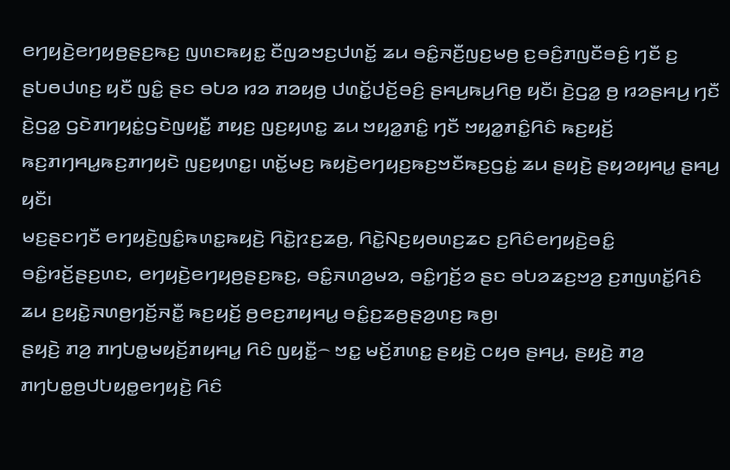ꤕꤚꤟꤢꤧ꤬ꤕꤚꤟꤥ꤬ꤔꤢ꤬ꤒꤢ꤬ ꤜꤛꤢꤒꤟꤢ꤭ ꤢꤪꤜꤤꤠꤢ꤬ꤓꤛꤢꤩ꤭ ꤘꤣ ꤋꤢꤨ꤭ꤏꤢꤪ꤬ꤜꤢ꤬ꤗꤥ꤬ ꤢ꤬ꤋꤢꤨ꤬ꤊꤜꤢꤪꤋꤢꤨ꤬ ꤚꤢꤪ ꤢ꤬ ꤔꤝꤥꤓꤛꤢ꤬ ꤟꤢꤪ ꤜꤢꤨ꤭ ꤔꤢ ꤋꤝꤤ ꤙꤤ ꤊꤤꤟꤥ꤬ ꤓꤛꤢꤩ꤭ꤓꤢꤩ꤬ꤋꤢꤨ꤬ ꤔꤌꤣ꤬ꤒꤣ꤬ꤖꤥ꤬ ꤟꤢꤪ꤯ ꤢꤧ꤬ꤞꤤ꤭ ꤥ꤬ ꤙꤤꤔꤌꤣ꤬ ꤚꤢꤪ ꤢꤧ꤬ꤞꤤ꤭ ꤞꤢꤧꤊꤚꤟꤢꤦ꤭ꤞꤢꤧꤜꤟꤢꤪ꤭ ꤊꤟꤢ꤬ ꤜꤢ꤬ꤟꤛꤢ꤭ ꤘꤣ ꤠꤟꤤ꤭ꤊꤢꤨ꤭ ꤚꤢꤪ ꤠꤟꤤ꤭ꤊꤢꤨ꤭ꤖꤢꤨ ꤒꤢ꤬ꤟꤢꤩ꤬ ꤒꤢ꤬ꤊꤚꤌꤣ꤭ꤒꤢ꤬ꤊꤚꤟꤢꤧ ꤜꤢ꤬ꤟꤛꤢ꤭꤯ ꤛꤢꤩ꤭ꤗꤢ꤬ ꤒꤟꤢꤧ꤬ꤕꤚꤟꤢ꤬ꤒꤢ꤬ꤠꤢꤪꤒꤢ꤬ꤞꤢꤦ꤭ ꤘꤣ ꤔꤟꤢꤧ꤬ ꤔꤟꤤꤟꤌꤣ꤭ ꤔꤌꤣ꤬ ꤟꤢꤪ꤯
ꤗꤢ꤬ꤔꤢꤚꤢꤪ ꤕꤚꤟꤢꤧ꤬ꤜꤢꤨ꤭ꤒꤛꤢ꤭ꤒꤟꤢꤧ꤬ ꤖꤢꤧ꤭ꤐꤢ꤬ꤘꤥ꤬, ꤖꤢꤧ꤭ꤡꤢ꤬ꤟꤥꤛꤢ꤬ꤘꤢ ꤢ꤬ꤖꤢꤨꤕꤚꤟꤢꤧ꤬ꤋꤢꤨ꤭ ꤋꤢꤨ꤭ꤙꤢꤩ꤬ꤔꤢ꤬ꤛꤢ, ꤕꤚꤟꤢꤧ꤬ꤕꤚꤟꤥ꤬ꤔꤢ꤬ꤒꤢ꤬, ꤋꤢꤨ꤭ꤏꤛꤤ꤬ꤗꤤ, ꤋꤢꤨ꤭ꤚꤢꤩ꤬ꤤ ꤔꤢ ꤋꤝꤤꤘꤢ꤬ꤠꤤ꤬ ꤢ꤬ꤊꤜꤛꤢꤩ꤭ꤖꤢꤨ ꤘꤣ ꤢ꤬ꤟꤢꤧ꤭ꤏꤛꤥ꤬ꤚꤢꤩ꤬ꤏꤢꤪ꤭ ꤒꤢ꤬ꤟꤢꤩ꤬ ꤥ꤬ꤕꤢ꤬ꤊꤟꤌꤣ꤭ ꤋꤢꤨ꤭ꤢ꤬ꤘꤥ꤬ꤔꤤ꤬ꤛꤢ꤬ ꤒꤥ꤬꤯
ꤔꤟꤢꤧ꤬ ꤊꤤ꤬ ꤊꤚꤝꤥ꤭ꤗꤟꤢꤩ꤬ꤊꤟꤌꤣ꤭ ꤖꤢꤨ ꤜꤟꤢꤪ꤭꤮ ꤠꤢ꤭ ꤗꤢꤩ꤬ꤊꤛꤢ꤭ ꤔꤟꤢꤧ꤬ ꤍꤟꤥ ꤔꤌꤣ꤬, ꤔꤟꤢꤧ꤬ ꤊꤤ꤬ ꤊꤚꤝꤥ꤭ꤥ꤬ꤓꤝꤟꤥ꤭ꤕꤚꤟꤢꤧ꤬ ꤖꤢꤨ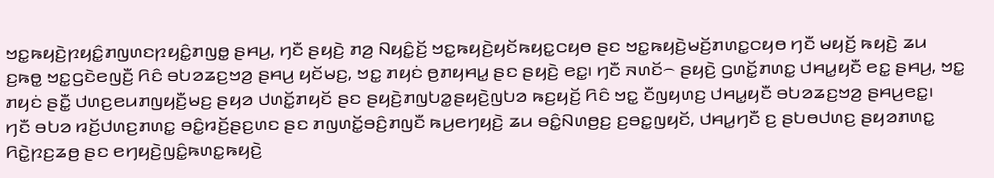ꤠꤢ꤭ꤒꤟꤢꤧ꤬ꤐꤟꤢꤨ꤭ꤊꤜꤛꤢꤐꤟꤢꤨ꤭ꤊꤜꤥ꤭ ꤔꤌꤣ꤬, ꤚꤢꤪ ꤔꤟꤢꤧ꤬ ꤊꤤ꤬ ꤡꤟꤢꤨ꤭ꤢꤩ꤬ ꤠꤢ꤭ꤒꤟꤢꤧ꤬ꤟꤢꤩꤒꤟꤢ꤭ꤍꤟꤥ ꤔꤢ ꤠꤢ꤭ꤒꤟꤢꤧ꤬ꤗꤢꤩ꤬ꤊꤛꤢ꤭ꤍꤟꤥ ꤚꤢꤪ ꤗꤟꤢꤩ꤬ ꤒꤟꤢꤧ꤬ ꤘꤣ ꤢ꤬ꤒꤥ꤭ ꤠꤢ꤭ꤞꤢꤧꤕꤜꤢꤪ꤬ ꤖꤢꤨ ꤋꤝꤤꤘꤢ꤬ꤠꤤ꤬ ꤔꤌꤣ꤬ ꤟꤢꤩꤗꤢ꤬, ꤠꤢ꤭ ꤊꤟꤢꤦ ꤥ꤬ꤊꤟꤌꤣ꤭ ꤔꤢ ꤔꤟꤢꤧ꤬ ꤕꤢ꤭꤯ ꤚꤢꤪ ꤏꤛꤢꤩ꤮ ꤔꤟꤢꤧ꤬ ꤞꤛꤢꤩ꤭ꤊꤛꤢ꤭ ꤓꤌꤣ꤭ꤟꤢꤪ ꤕꤢ꤭ ꤔꤌꤣ꤬, ꤠꤢ꤭ ꤊꤟꤢꤦ ꤔꤢꤪ꤭ ꤓꤛꤢ꤬ꤕꤣꤊꤜꤟꤢꤪ꤬ꤗꤢ꤬ ꤔꤟꤤ ꤓꤛꤢꤩ꤭ꤊꤟꤢꤩ ꤔꤢ ꤔꤟꤢꤧ꤬ꤊꤜꤝꤤ꤭ꤔꤟꤢꤧ꤬ꤜꤝꤤ ꤒꤢ꤬ꤟꤢꤩ꤬ ꤖꤢꤨ ꤠꤢ꤭ ꤢꤪꤜꤟꤛꤢ꤬ ꤓꤌꤣ꤭ꤟꤢꤪ ꤋꤝꤤꤘꤢ꤬ꤠꤤ꤬ ꤔꤌꤣ꤬ꤕꤢ꤭꤯
ꤚꤢꤪ ꤋꤝꤤ ꤙꤢꤩ꤬ꤓꤛꤢ꤬ꤊꤛꤢ꤭ ꤋꤢꤨ꤭ꤙꤢꤩ꤬ꤔꤢ꤬ꤛꤢ ꤔꤢ ꤊꤜꤛꤢꤩ꤭ꤋꤢꤨ꤬ꤊꤜꤢꤪ ꤒꤣ꤬ꤕꤚꤟꤢꤧ꤬ ꤘꤣ ꤋꤢꤨ꤭ꤡꤛꤥ꤬ꤢ꤬ ꤢ꤬ꤋꤢ꤭ꤜꤟꤢꤩ, ꤓꤌꤣ꤭ꤚꤢꤪ ꤢ꤬ ꤔꤝꤥꤓꤛꤢ꤬ ꤔꤟꤤꤊꤛꤢ꤭ ꤖꤢꤧ꤭ꤐꤢ꤬ꤘꤥ꤬ ꤔꤢ ꤕꤚꤟꤢꤧ꤬ꤜꤢꤨ꤭ꤒꤛꤢ꤭ꤒꤟꤢꤧ꤬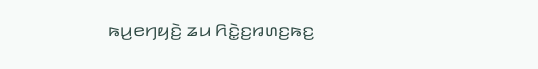ꤒꤣ꤬ꤕꤚꤟꤢꤧ꤬ ꤘꤣ ꤖꤢꤧ꤭ꤢ꤬ꤙꤛꤢ꤬ꤒꤢ꤬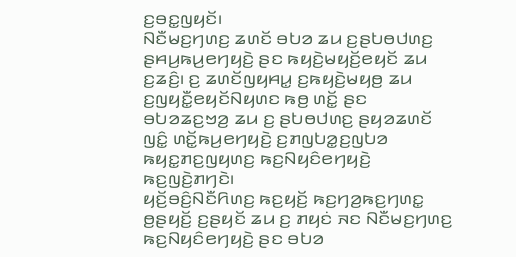ꤢ꤬ꤋꤢ꤭ꤜꤟꤢꤩ꤯
ꤡꤢꤪꤗꤢ꤬ꤚꤛꤢ꤬ ꤘꤛꤢꤩ ꤋꤝꤤ ꤘꤣ ꤢ꤬ꤔꤝꤥꤓꤛꤢ꤬ ꤔꤌꤣ꤬ꤒꤣ꤬ꤕꤚꤟꤢꤧ꤬ ꤔꤢ ꤒꤟꤢꤧ꤬ꤗꤟꤢꤩ꤬ꤕꤟꤢꤩ ꤘꤣ ꤢ꤬ꤘꤢꤨ꤬꤯ ꤢ꤬ ꤘꤛꤢꤩꤜꤟꤌꤣ꤭ ꤢ꤬ꤒꤟꤢꤧ꤬ꤗꤟꤥ꤬ ꤘꤣ ꤢ꤬ꤜꤟꤢꤪ꤭ꤕꤟꤢꤩꤡꤟꤛꤢ ꤒꤥ꤬ ꤛꤢꤩ꤭ ꤔꤢ ꤋꤝꤤꤘꤢ꤬ꤠꤤ꤬ ꤘꤣ ꤢ꤬ ꤔꤝꤥꤓꤛꤢ꤬ ꤔꤟꤤꤘꤛꤢꤩ ꤜꤢꤨ꤭ ꤛꤢꤩ꤭ꤒꤣ꤬ꤕꤚꤟꤢꤧ꤬ ꤢ꤬ꤊꤜꤝꤤ꤭ꤢ꤬ꤜꤝꤤ ꤒꤟꤢ꤭ꤊꤢ꤬ꤜꤟꤛꤢ꤬ ꤒꤢ꤬ꤡꤟꤢꤨꤕꤚꤟꤢꤧ꤬ ꤒꤢ꤬ꤜꤢꤧ꤬ꤊꤚꤢꤧ꤯
ꤟꤢꤩ꤬ꤋꤢꤨ꤬ꤡꤢꤪꤖꤛꤢ꤬ ꤒꤢ꤬ꤟꤢꤩ꤬ ꤒꤢ꤬ꤚꤤ꤬ꤒꤢ꤬ꤚꤛꤢ꤭ ꤥ꤬ꤔꤟꤢꤩ꤬ ꤢ꤬ꤔꤟꤢꤩ ꤘꤣ ꤢ꤬ ꤊꤟꤢꤦ ꤏꤢ ꤡꤢꤪꤗꤢ꤬ꤚꤛꤢ꤬ ꤒꤢ꤬ꤡꤟꤢꤨꤕꤚꤟꤢꤧ꤬ ꤔꤢ ꤋꤝꤤ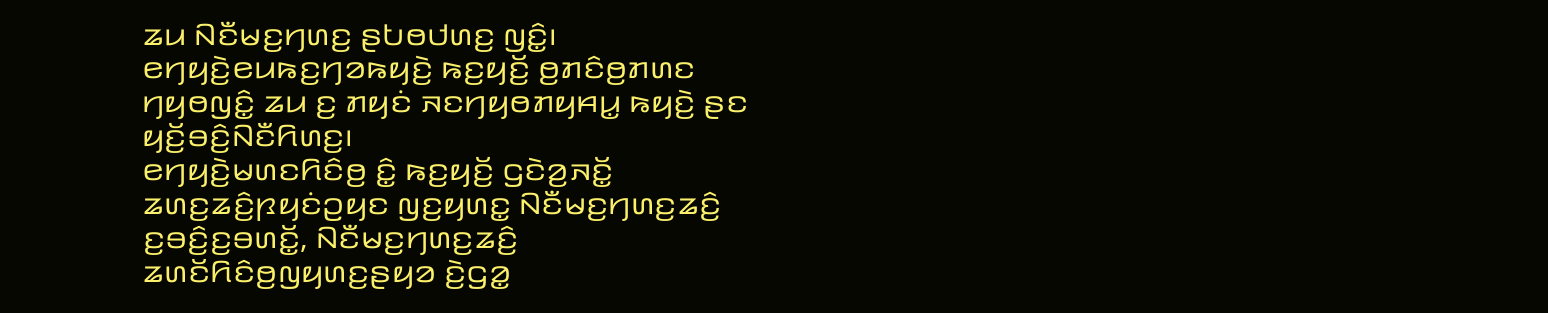ꤘꤣ ꤡꤢꤪꤗꤢ꤬ꤚꤛꤢ꤬ ꤔꤝꤥꤓꤛꤢ꤬ ꤜꤢꤨ꤭꤯ ꤕꤚꤟꤢꤧ꤬ꤕꤣꤒꤢ꤬ꤚꤤꤒꤟꤢꤧ꤬ ꤒꤢ꤬ꤟꤢꤩ꤬ ꤥ꤬ꤊꤢꤨꤥ꤬ꤊꤛꤢ ꤚꤟꤥꤜꤢꤨ꤭ ꤘꤣ ꤢ꤬ ꤊꤟꤢꤦ ꤏꤢꤚꤟꤥꤊꤟꤌꤣ꤭ ꤒꤟꤢꤧ꤬ ꤔꤢ ꤟꤢꤩ꤬ꤋꤢꤨ꤬ꤡꤢꤪꤖꤛꤢ꤬꤯
ꤕꤚꤟꤢꤧ꤬ꤗꤛꤢꤖꤢꤨꤥ꤬ ꤢꤨ꤭ ꤒꤢ꤬ꤟꤢꤩ꤬ ꤞꤢꤧꤤ꤬ꤏꤢꤩ꤭ ꤘꤛꤢ꤬ꤘꤢꤨ꤬ꤐꤟꤢꤦꤑꤟꤢ ꤜꤢ꤬ꤟꤛꤢ꤭ ꤡꤢꤪꤗꤢ꤬ꤚꤛꤢ꤬ꤘꤢꤨ꤬ ꤢ꤬ꤋꤢꤨ꤬ꤢ꤬ꤋꤛꤢꤩ꤭, ꤡꤢꤪꤗꤢ꤬ꤚꤛꤢ꤬ꤘꤢꤨ꤬ ꤘꤛꤢꤩꤖꤢꤨꤥ꤬ꤜꤟꤛꤢ꤬ꤔꤟꤤ ꤢꤧ꤬ꤞꤤ꤭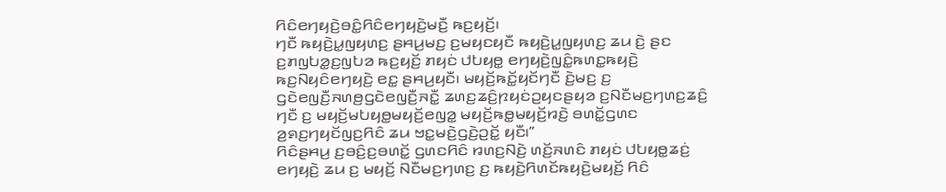ꤖꤢꤨꤕꤚꤟꤢꤧ꤬ꤋꤢꤨ꤭ꤖꤢꤨꤕꤚꤟꤢꤧ꤬ꤗꤢꤪ꤬ ꤒꤢ꤬ꤟꤢꤩ꤬꤯
ꤚꤢꤪ ꤒꤟꤢꤧ꤬ꤣ꤭ꤜꤟꤛꤢ꤬ ꤔꤌꤣ꤬ꤗꤢ꤬ ꤢ꤬ꤗꤟꤢꤟꤢꤪ ꤒꤟꤢꤧ꤬ꤣ꤭ꤜꤟꤛꤢ꤬ ꤘꤣ ꤢꤧ꤬ ꤔꤢ ꤢ꤬ꤊꤜꤝꤤ꤭ꤢ꤬ꤜꤝꤤ ꤒꤢ꤬ꤟꤢꤩ꤬ ꤊꤟꤢꤦ ꤓꤝꤟꤥ꤭ ꤕꤚꤟꤢꤧ꤬ꤜꤢꤨ꤭ꤒꤛꤢ꤭ꤒꤟꤢꤧ꤬ ꤒꤢ꤬ꤡꤟꤢꤨꤕꤚꤟꤢꤧ꤬ ꤕꤢ꤭ ꤔꤌꤣ꤬ꤟꤢꤪ꤯ ꤗꤟꤢꤩ꤬ꤒꤢꤩ꤭ꤟꤢꤩꤚꤢꤪ ꤢꤧ꤬ꤗꤢ꤬ ꤢ꤬ ꤞꤢꤧꤕꤜꤢꤪ꤬ꤏꤛꤥ꤬ꤞꤢꤧꤕꤜꤢꤪ꤬ꤏꤢꤪ꤭ ꤘꤛꤢ꤬ꤘꤢꤨ꤬ꤐꤟꤢꤦꤑꤟꤢꤔꤟꤤ ꤢ꤬ꤡꤢꤪꤗꤢ꤬ꤚꤛꤢ꤬ꤘꤢꤨ꤬ ꤚꤢꤪ ꤢ꤬ ꤗꤟꤢꤩ꤬ꤗꤝꤟꤥ꤭ꤗꤟꤢꤩ꤬ꤕꤜꤤ꤭ ꤗꤟꤢꤩ꤬ꤒꤥ꤭ꤗꤟꤢꤩ꤬ꤙꤢꤧ꤬ ꤋꤛꤢꤩ꤭ꤞꤛꤢ ꤤ꤬ꤎꤢ꤬ꤚꤟꤢꤩꤜꤢ꤬ꤖꤢꤨ ꤘꤣ ꤠꤢ꤭ꤗꤢꤧ꤬ꤞꤢꤧ꤬ꤑꤢꤩ꤭ ꤟꤢꤪ꤯”
ꤖꤢꤨꤔꤌꤣ꤬ ꤢ꤬ꤋꤢꤨ꤬ꤢ꤬ꤋꤛꤢꤩ꤭ ꤞꤛꤢꤖꤢꤨ ꤙꤛꤢ꤬ꤡꤢꤧ꤬ ꤛꤢꤩ꤬ꤏꤛꤢꤨ ꤊꤟꤢꤦ ꤓꤝꤟꤥ꤭ꤘꤢꤦ꤬ ꤕꤚꤟꤢꤧ꤬ ꤘꤣ ꤢ꤬ ꤗꤟꤢꤩ꤬ ꤡꤢꤪꤗꤢ꤬ꤚꤛꤢ꤬ ꤢ꤬ ꤒꤟꤢꤧ꤬ꤖꤛꤢꤩꤒꤟꤢꤧ꤬ꤗꤟꤢꤩ꤬ ꤖꤢꤨ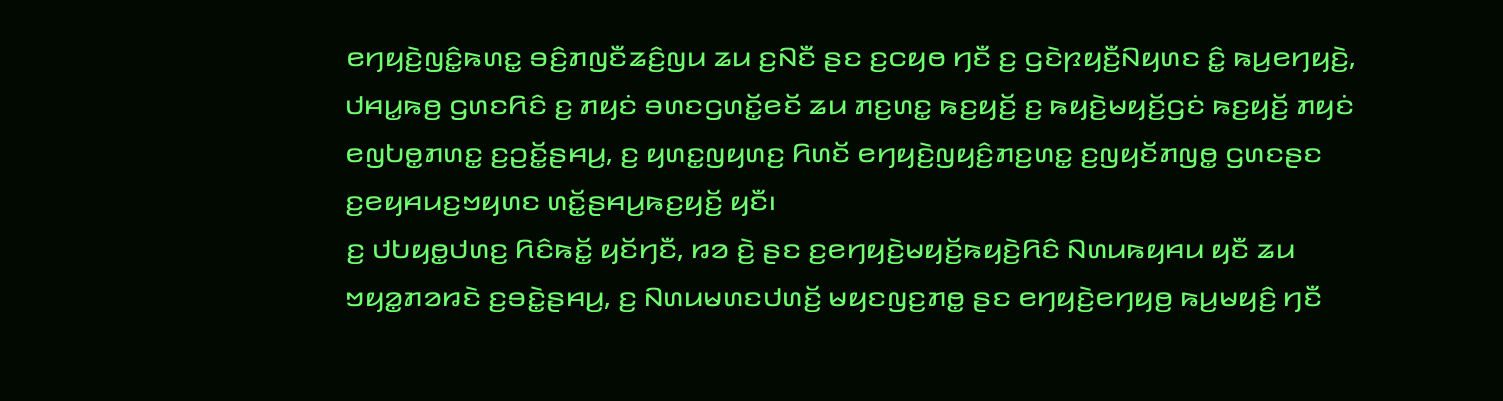ꤕꤚꤟꤢꤧ꤬ꤜꤢꤨ꤭ꤒꤛꤢ꤭ ꤋꤢꤨ꤬ꤊꤜꤢꤪꤘꤢꤨ꤬ꤜꤣ ꤘꤣ ꤢ꤬ꤡꤢꤪ ꤔꤢ ꤢ꤬ꤍꤟꤥ ꤚꤢꤪ ꤢ꤬ ꤞꤢꤧꤐꤟꤢꤪ꤬ꤡꤟꤛꤢ ꤢꤨ꤭ ꤒꤣ꤬ꤕꤚꤟꤢꤧ꤬, ꤓꤌꤣ꤭ꤒꤥ꤬ ꤞꤛꤢꤖꤢꤨ ꤢ꤬ ꤊꤟꤢꤦ ꤋꤛꤢꤞꤛꤢꤩ꤭ꤕꤢꤩ ꤘꤣ ꤊꤢ꤬ꤛꤢ꤭ ꤒꤢ꤬ꤟꤢꤩ꤬ ꤢ꤬ ꤒꤟꤢꤧ꤬ꤗꤟꤢꤩ꤬ꤞꤢꤦ ꤒꤢ꤬ꤟꤢꤩ꤬ ꤊꤟꤢꤦ ꤕꤜꤝꤥ꤭ꤊꤛꤢ꤭ ꤢ꤬ꤑꤢꤩ꤭ꤔꤌꤣ꤬, ꤢ꤬ ꤟꤛꤢ꤭ꤜꤟꤛꤢ꤬ ꤖꤛꤢꤩ ꤕꤚꤟꤢꤧ꤬ꤜꤟꤢꤨ꤬ꤊꤢ꤬ꤛꤢ꤭ ꤢ꤬ꤜꤟꤢꤩꤊꤜꤥ꤭ ꤞꤛꤢꤔꤢ ꤢ꤬ꤕꤟꤌꤣꤢ꤬ꤠꤟꤛꤢ ꤛꤢꤩ꤭ꤔꤌꤣ꤬ꤒꤢ꤬ꤟꤢꤩ꤬ ꤟꤢꤪ꤯
ꤢ꤬ ꤓꤝꤟꤥ꤭ꤓꤛꤢ꤬ ꤖꤢꤨꤒꤢꤩ꤭ ꤟꤢꤩꤚꤢꤪ, ꤙꤤ ꤢꤧ꤬ ꤔꤢ ꤢ꤬ꤕꤚꤟꤢꤧ꤬ꤗꤟꤢꤩ꤬ꤒꤟꤢꤧ꤬ꤖꤢꤨ ꤡꤛꤣꤒꤟꤌꤣ ꤟꤢꤪ ꤘꤣ ꤠꤟꤤ꤭ꤊꤤꤙꤢꤧ ꤢ꤬ꤋꤢꤧ꤭ꤔꤌꤣ꤬, ꤢ꤬ ꤡꤛꤣꤗꤛꤢꤓꤛꤢꤩ꤬ ꤗꤟꤢꤜꤢ꤬ꤊꤥ꤭ ꤔꤢ ꤕꤚꤟꤢꤧ꤬ꤕꤚꤟꤥ꤬ ꤒꤣ꤬ꤗꤟꤢꤨ꤬ ꤚꤢꤪ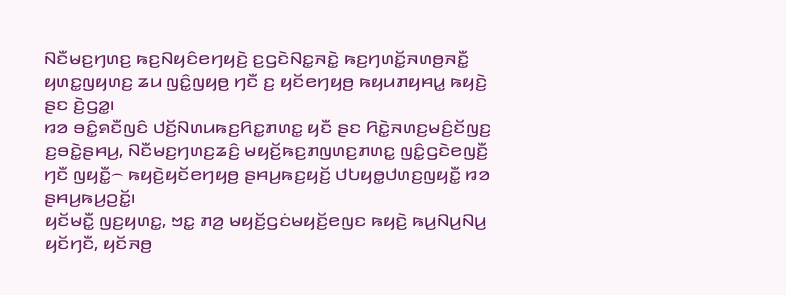ꤡꤢꤪꤗꤢ꤬ꤚꤛꤢ꤬ ꤒꤢ꤬ꤡꤟꤢꤨꤕꤚꤟꤢꤧ꤬ ꤢ꤬ꤞꤢꤧꤡꤢ꤭ꤏꤢꤧ꤭ ꤒꤢ꤬ꤚꤛꤢꤩ꤭ꤏꤛꤥ꤬ꤏꤢꤪ꤭ ꤟꤛꤢ꤭ꤜꤟꤛꤢ꤬ ꤘꤣ ꤜꤢꤨ꤭ꤜꤟꤥ꤬ ꤚꤢꤪ ꤢ꤬ ꤟꤢꤩꤕꤚꤟꤥ꤬ ꤒꤟꤣꤊꤟꤌꤣ꤭ ꤒꤟꤢꤧ꤬ ꤔꤢ ꤢꤧ꤬ꤞꤤ꤭꤯
ꤙꤤ ꤋꤢꤨ꤭ꤎꤢꤪꤜꤢꤨ ꤓꤢꤩ꤬ꤡꤛꤣꤒꤢ꤬ꤖꤢ꤭ꤊꤛꤢ꤭ ꤟꤢꤪ ꤔꤢ ꤖꤢꤧ꤭ꤏꤛꤢ꤬ꤗꤢꤨ꤬ꤢꤩꤜꤢ꤬ ꤢ꤬ꤋꤢꤧ꤭ꤔꤌꤣ꤬, ꤡꤢꤪꤗꤢ꤬ꤚꤛꤢ꤬ꤘꤢꤨ꤬ ꤗꤟꤢꤩ꤬ꤒꤢ꤬ꤊꤜꤛꤢ꤬ꤊꤛꤢ꤭ ꤜꤢꤨ꤭ꤞꤢꤧꤕꤜꤢꤪ꤬ ꤚꤢꤪ ꤜꤟꤢꤪ꤭꤮ ꤒꤟꤢꤧ꤬ꤟꤢꤩꤕꤚꤟꤥ꤬ ꤔꤌꤣ꤬ꤒꤢ꤬ꤟꤢꤩ꤬ ꤓꤝꤟꤥ꤭ꤓꤛꤢ꤬ꤜꤟꤢꤪ꤭ ꤙꤤ ꤔꤌꤣ꤬ꤒꤣ꤬ꤑꤢꤩ꤭꤯
ꤟꤢꤩꤗꤢꤪ꤭ ꤜꤢ꤬ꤟꤛꤢ꤭, ꤠꤢ꤭ ꤊꤤ꤬ ꤗꤟꤢꤩ꤬ꤞꤢꤦꤗꤟꤢꤩ꤬ꤕꤜꤢ ꤒꤟꤢꤧ꤬ ꤒꤣ꤬ꤡꤣ꤬ꤡꤣ꤬ ꤟꤢꤩꤚꤢꤪ, ꤟꤢꤩꤏꤥ꤬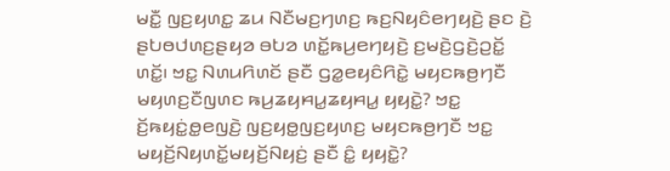ꤗꤢꤪ꤭ ꤜꤢ꤬ꤟꤛꤢ꤭ ꤘꤣ ꤡꤢꤪꤗꤢ꤬ꤚꤛꤢ꤬ ꤒꤢ꤬ꤡꤟꤢꤨꤕꤚꤟꤢꤧ꤬ ꤔꤢ ꤢꤧ꤬ ꤔꤝꤥꤓꤛꤢ꤬ꤔꤟꤤ ꤋꤝꤤ ꤛꤢꤩ꤭ꤒꤣ꤬ꤕꤚꤟꤢꤧ꤬ ꤢ꤬ꤗꤢꤧ꤬ꤞꤢꤧ꤬ꤑꤢꤩ꤭ ꤛꤢꤩ꤭꤯ ꤠꤢ꤭ ꤡꤛꤣꤖꤛꤢꤩ ꤔꤢꤪ ꤞꤤ꤭ꤕꤟꤢꤨꤖꤢꤧ꤭ ꤗꤟꤢꤒꤥ꤬ꤚꤢꤪ ꤗꤟꤛꤢ꤬ꤢꤪꤜꤛꤢ ꤒꤣ꤬ꤘꤟꤌꤣ꤭ꤘꤟꤌꤣ꤭ ꤟꤟꤢꤧ꤭? ꤠꤢ꤭ ꤢꤩ꤬ꤒꤟꤢꤦ꤭ꤥ꤭ꤕꤜꤢꤧ꤬ ꤜꤢ꤬ꤟꤥ꤭ꤜꤢ꤬ꤟꤛꤢ꤬ ꤗꤟꤢꤒꤥ꤬ꤚꤢꤪ ꤠꤢ꤭ ꤗꤟꤢꤩ꤬ꤡꤟꤛꤢꤩ꤭ꤗꤟꤢꤩ꤬ꤡꤟꤢꤦ꤬ ꤔꤢꤪ ꤢꤨ꤭ ꤟꤟꤢꤧ꤭?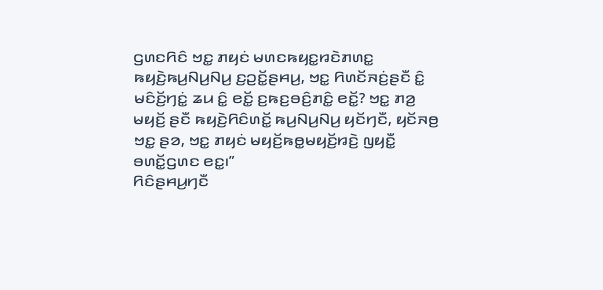ꤞꤛꤢꤖꤢꤨ ꤠꤢ꤭ ꤊꤟꤢꤦ ꤗꤛꤢꤒꤟꤢ꤭ꤙꤢꤧꤊꤛꤢ꤭ ꤒꤟꤢꤧ꤬ꤒꤣ꤬ꤡꤣ꤬ꤡꤣ꤬ ꤢ꤬ꤑꤢꤩ꤭ꤔꤌꤣ꤬, ꤠꤢ꤭ ꤖꤛꤢꤩꤏꤢꤦ꤬ꤔꤢꤪ ꤢꤨ꤭ ꤗꤢꤨꤢꤩ꤬ꤚꤢꤦ꤭ ꤘꤣ ꤢꤨ꤭ ꤕꤢꤩ꤭ ꤢ꤬ꤒꤢ꤬ꤋꤢꤨ꤬ꤊꤢꤨ꤭ ꤕꤢꤩ꤭? ꤠꤢ꤭ ꤊꤤ꤬ ꤗꤟꤢꤩ꤬ ꤔꤢꤪ ꤒꤟꤢꤧ꤬ꤖꤢꤨꤛꤢꤩ꤭ ꤒꤣ꤬ꤡꤣ꤬ꤡꤣ꤬ ꤟꤢꤩꤚꤢꤪ, ꤟꤢꤩꤏꤥ꤬ ꤠꤢ꤭ ꤔꤤ, ꤠꤢ꤭ ꤊꤟꤢꤦ ꤗꤟꤢꤩ꤬ꤒꤥ꤭ꤗꤟꤢꤩ꤬ꤙꤢꤧ꤬ ꤜꤟꤢꤪ꤭ ꤋꤛꤢꤩ꤭ꤞꤛꤢ ꤕꤢ꤭꤯”
ꤖꤢꤨꤔꤌꤣ꤬ꤚꤢꤪ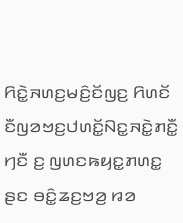ꤖꤢꤧ꤭ꤏꤛꤢ꤬ꤗꤢꤨ꤬ꤢꤩꤜꤢ꤬ ꤖꤛꤢꤩ ꤢꤪꤜꤤꤠꤢ꤬ꤓꤛꤢꤩ꤭ꤡꤢ꤭ꤏꤢꤧ꤭ꤊꤢꤪ꤭ ꤚꤢꤪ ꤢ꤬ ꤜꤛꤢꤒꤟꤢ꤭ꤊꤛꤢ꤭ ꤔꤢ ꤋꤢꤨ꤭ꤘꤢ꤬ꤠꤤ꤬ ꤙꤤ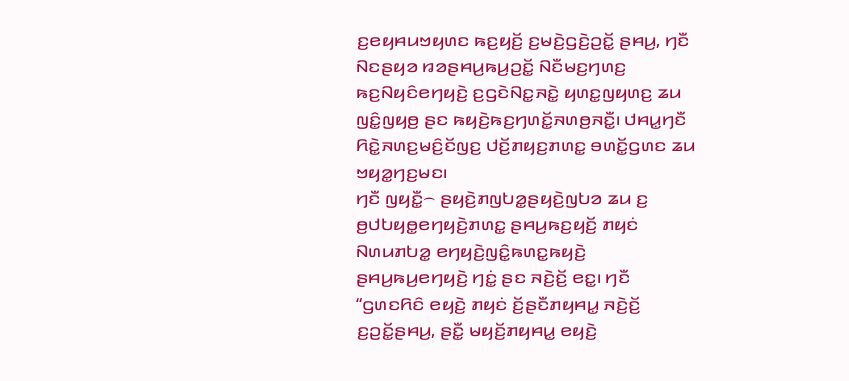ꤢ꤬ꤕꤟꤌꤣꤠꤟꤛꤢ ꤒꤢ꤬ꤟꤢꤩ꤬ ꤢ꤬ꤗꤢꤧ꤬ꤞꤢꤧ꤬ꤑꤢꤩ꤭ ꤔꤌꤣ꤬, ꤚꤢꤪ ꤡꤢꤔꤟꤤ ꤙꤤꤔꤌꤣ꤬ꤒꤣ꤬ꤑꤢꤩ꤭ ꤡꤢꤪꤗꤢ꤬ꤚꤛꤢ꤬ ꤒꤢ꤬ꤡꤟꤢꤨꤕꤚꤟꤢꤧ꤬ ꤢ꤬ꤞꤢꤧꤡꤢ꤭ꤏꤢꤧ꤭ ꤟꤛꤢ꤭ꤜꤟꤛꤢ꤬ ꤘꤣ ꤜꤢꤨ꤭ꤜꤟꤥ꤬ ꤔꤢ ꤒꤟꤢꤧ꤬ꤒꤢ꤬ꤚꤛꤢꤩ꤭ꤏꤛꤥ꤬ꤏꤢꤪ꤭꤯ ꤓꤌꤣ꤭ꤚꤢꤪ ꤖꤢꤧ꤭ꤏꤛꤢ꤬ꤗꤢꤨ꤬ꤢꤩꤜꤢ꤬ ꤓꤢꤩ꤬ꤊꤟꤢ꤬ꤊꤛꤢ꤭ ꤋꤛꤢꤩ꤭ꤞꤛꤢ ꤘꤣ ꤠꤟꤤ꤭ꤚꤢ꤬ꤗꤢ꤯
ꤚꤢꤪ ꤜꤟꤢꤪ꤭꤮ ꤔꤟꤢꤧ꤬ꤊꤜꤝꤤ꤭ꤔꤟꤢꤧ꤬ꤜꤝꤤ ꤘꤣ ꤢ꤬ ꤥ꤬ꤓꤝꤟꤥ꤭ꤕꤚꤟꤢꤧ꤬ꤊꤛꤢ꤭ ꤔꤌꤣ꤬ꤒꤢ꤬ꤟꤢꤩ꤬ ꤊꤟꤢꤦ ꤡꤛꤣꤊꤝꤤ꤭ ꤕꤚꤟꤢꤧ꤬ꤜꤢꤨ꤭ꤒꤛꤢ꤭ꤒꤟꤢꤧ꤬ ꤔꤌꤣ꤬ꤒꤣ꤬ꤕꤚꤟꤢꤧ꤬ ꤚꤢꤦ꤭ ꤔꤢ ꤏꤢꤧ꤬ꤢꤩ꤬ ꤕꤢ꤭꤯ ꤚꤢꤪ “ꤞꤛꤢꤖꤢꤨ ꤕꤟꤢꤧ꤬ ꤊꤟꤢꤦ ꤢꤩ꤬ꤔꤢꤪꤊꤟꤌꤣ꤭ ꤏꤢꤧ꤬ꤢꤩ꤬ ꤢ꤬ꤑꤢꤩ꤭ꤔꤌꤣ꤬, ꤔꤢꤪ꤭ ꤗꤟꤢꤩ꤬ꤊꤟꤌꤣ꤭ ꤕꤟꤢꤧ꤬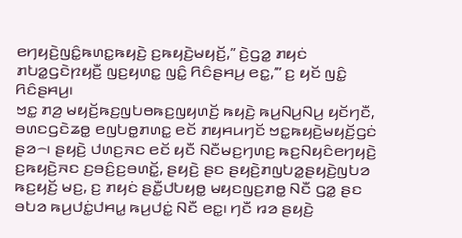ꤕꤚꤟꤢꤧ꤬ꤜꤢꤨ꤭ꤒꤛꤢ꤭ꤒꤟꤢꤧ꤬ ꤢ꤬ꤒꤟꤢꤧ꤬ꤗꤟꤢꤩ꤬,” ꤢꤧ꤬ꤞꤤ꤭ ꤊꤟꤢꤦ ꤊꤝꤤ꤭ꤞꤢꤧꤐꤟꤢꤪ꤬ ꤜꤢ꤬ꤟꤛꤢ꤭ ꤜꤢꤨ꤭ ꤖꤢꤨꤔꤌꤣ꤬ ꤕꤢ꤭,’” ꤢ꤬ ꤟꤢꤩ ꤜꤢꤨ꤭ ꤖꤢꤨꤔꤌꤣ꤬꤯
ꤠꤢ꤭ ꤊꤤ꤬ ꤗꤟꤢꤩ꤬ꤒꤢ꤬ꤜꤝꤥꤒꤢ꤬ꤜꤟꤛꤢꤩ꤬ ꤒꤟꤢꤧ꤬ ꤒꤣ꤬ꤡꤣ꤬ꤡꤣ꤬ ꤟꤢꤩꤚꤢꤪ, ꤋꤛꤢꤞꤢꤧꤘꤥ꤭ ꤕꤜꤝꤥ꤭ꤊꤛꤢ꤭ ꤕꤢꤩ ꤊꤟꤌꤣꤚꤢꤩ ꤠꤢ꤭ꤒꤟꤢꤧ꤬ꤗꤟꤢꤩ꤬ꤞꤢꤦ ꤔꤤ꤮꤯ ꤔꤟꤢꤧ꤬ ꤓꤛꤢ꤬ꤏꤢ ꤕꤢꤩ ꤟꤢꤪ ꤡꤢꤪꤗꤢ꤬ꤚꤛꤢ꤬ ꤒꤢ꤬ꤡꤟꤢꤨꤕꤚꤟꤢꤧ꤬ ꤢ꤬ꤒꤟꤢꤧ꤬ꤏꤢ ꤢ꤬ꤋꤢꤨ꤬ꤢ꤬ꤋꤛꤢꤩ꤭, ꤔꤟꤢꤧ꤬ ꤔꤢ ꤔꤟꤢꤧ꤬ꤊꤜꤝꤤ꤭ꤔꤟꤢꤧ꤬ꤜꤝꤤ ꤒꤢ꤬ꤟꤢꤩ꤬ ꤗꤢ꤬, ꤢ꤬ ꤊꤟꤢꤦ ꤔꤢꤪ꤭ꤓꤝꤟꤥ꤭ ꤗꤟꤢꤜꤢ꤬ꤊꤥ꤭ ꤡꤢꤪ ꤞꤤ꤭ ꤔꤢ ꤋꤝꤤ ꤒꤣ꤬ꤓꤢꤦ꤭ꤓꤌꤣ꤭ ꤒꤣ꤬ꤓꤢꤦ꤭ ꤡꤢꤪ ꤕꤢ꤭꤯ ꤚꤢꤪ ꤙꤤ ꤔꤟꤢꤧ꤬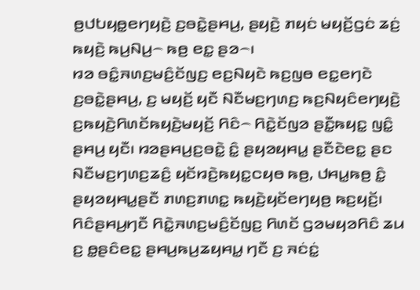ꤥ꤬ꤓꤝꤟꤥ꤭ꤕꤚꤟꤢꤧ꤬ ꤢ꤬ꤋꤢꤧ꤭ꤔꤌꤣ꤬, ꤔꤟꤢꤧ꤬ ꤊꤟꤢꤦ ꤗꤟꤢꤩ꤬ꤞꤢꤦ ꤘꤢꤦ꤬ ꤒꤟꤢꤧ꤬ ꤒꤣ꤬ꤡꤣ꤬꤮ ꤒꤥ꤬ ꤕꤢ꤭ ꤔꤤ꤮꤯
ꤙꤤ ꤋꤢꤨ꤭ꤏꤛꤢ꤬ꤗꤢꤨ꤬ꤢꤩꤜꤢ꤬ ꤕꤢ꤬ꤡꤟꤢꤧ ꤒꤢ꤬ꤜꤥ ꤕꤢ꤭ꤕꤚꤢꤧ ꤢ꤬ꤋꤢꤧ꤭ꤔꤌꤣ꤬, ꤢ꤬ ꤗꤟꤢꤩ꤬ ꤟꤢꤪ ꤡꤢꤪꤗꤢ꤬ꤚꤛꤢ꤬ ꤒꤢ꤬ꤡꤟꤢꤨꤕꤚꤟꤢꤧ꤬ ꤢ꤬ꤒꤟꤢꤧ꤬ꤖꤛꤢꤩꤒꤟꤢꤧ꤬ꤗꤟꤢꤩ꤬ ꤖꤢꤨ꤮ ꤖꤢꤧ꤭ꤢꤩꤜꤤ ꤔꤢꤪ꤭ꤒꤟꤢ꤭ ꤜꤢꤨ꤭ ꤔꤌꤣ꤬ ꤟꤢꤪ꤯ ꤙꤤꤔꤌꤣ꤬ꤢ꤬ꤋꤢꤧ꤭ ꤢꤨ꤭ ꤔꤟꤤꤟꤌꤣ꤭ ꤔꤢꤪꤢꤧꤕꤢ꤭ ꤔꤢ ꤡꤢꤪꤗꤢ꤬ꤚꤛꤢ꤬ꤘꤢꤨ꤬ ꤟꤢꤩꤙꤢꤧ꤬ꤒꤟꤢ꤭ꤍꤟꤥ ꤒꤥ꤬, ꤓꤌꤣ꤭ꤒꤥ꤬ ꤢꤨ꤭ ꤔꤟꤤꤟꤌꤣ꤭ꤔꤢꤪ ꤊꤛꤢ꤬ꤊꤛꤢ꤭ ꤒꤟꤢꤧ꤬ꤟꤢꤩꤕꤚꤟꤥ꤬ ꤒꤢ꤬ꤟꤢꤩ꤬꤯
ꤖꤢꤨꤔꤌꤣ꤬ꤚꤢꤪ ꤖꤢꤧ꤭ꤏꤛꤢ꤬ꤗꤢꤨ꤬ꤢꤩꤜꤢ꤬ ꤖꤛꤢꤩ ꤞꤤꤗꤟꤤꤖꤢꤨ ꤘꤣ ꤢ꤬ ꤥ꤭ꤔꤢꤨꤕꤢ꤭ ꤔꤌꤣ꤬ꤒꤣ꤬ꤘꤟꤌꤣ꤭ ꤚꤢꤪ ꤢ꤬ ꤏꤢꤦꤢꤦ꤭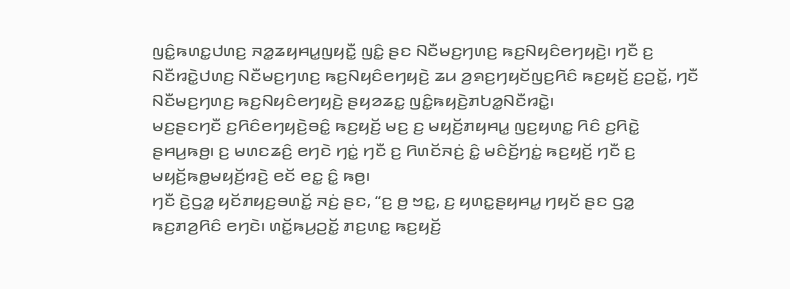ꤜꤢꤨ꤭ꤒꤛꤢ꤭ꤓꤛꤢ꤬ ꤏꤤ꤭ꤘꤟꤌꤣ꤭ꤜꤟꤢꤪ꤭ ꤜꤢꤨ꤭ ꤔꤢ ꤡꤢꤪꤗꤢ꤬ꤚꤛꤢ꤬ ꤒꤢ꤬ꤡꤟꤢꤨꤕꤚꤟꤢꤧ꤬꤯ ꤚꤢꤪ ꤢ꤬ ꤡꤢꤪꤙꤢꤧ꤭ꤓꤛꤢ꤬ ꤡꤢꤪꤗꤢ꤬ꤚꤛꤢ꤬ ꤒꤢ꤬ꤡꤟꤢꤨꤕꤚꤟꤢꤧ꤬ ꤘꤣ ꤤ꤬ꤎꤢ꤬ꤚꤟꤢꤩꤜꤢ꤬ꤖꤢꤨ ꤒꤢ꤬ꤟꤢꤩ꤬ ꤢ꤬ꤑꤢꤩ꤭, ꤚꤢꤪ ꤡꤢꤪꤗꤢ꤬ꤚꤛꤢ꤬ ꤒꤢ꤬ꤡꤟꤢꤨꤕꤚꤟꤢꤧ꤬ ꤔꤟꤤꤘꤢ꤭ ꤜꤢꤨ꤭ꤒꤟꤢꤧ꤬ꤊꤝꤤ꤭ꤡꤢꤪꤙꤢꤧ꤭꤯
ꤗꤢ꤬ꤔꤢꤚꤢꤪ ꤢ꤬ꤖꤢꤨꤕꤚꤟꤢꤧ꤬ꤋꤢꤨ꤭ ꤒꤢ꤬ꤟꤢꤩ꤬ ꤗꤢ꤬ ꤢ꤬ ꤗꤟꤢꤩ꤬ꤊꤟꤌꤣ꤭ ꤜꤢ꤬ꤟꤛꤢ꤭ ꤖꤢꤨ ꤢ꤬ꤖꤢꤧ꤭ ꤔꤌꤣ꤬ꤒꤥ꤬꤯ ꤢ꤬ ꤗꤛꤢꤘꤢꤨ꤬ ꤕꤚꤢꤧ ꤚꤢꤦ꤭ ꤚꤢꤪ ꤢ꤬ ꤖꤛꤢꤩꤏꤢꤦ꤬ ꤢꤨ꤭ ꤗꤢꤨꤢꤩ꤬ꤚꤢꤦ꤭ ꤒꤢ꤬ꤟꤢꤩ꤬ ꤚꤢꤪ ꤢ꤬ ꤗꤟꤢꤩ꤬ꤒꤥ꤭ꤗꤟꤢꤩ꤬ꤙꤢꤧ꤬ ꤕꤢꤩ ꤕꤢ꤭ ꤢꤨ꤭ ꤒꤥ꤬꤯
ꤚꤢꤪ ꤢꤧ꤬ꤞꤤ꤭ ꤟꤢꤩꤊꤟꤢ꤬ꤋꤛꤢꤩ꤭ ꤏꤢꤦ꤬ ꤔꤢ, “ꤢ꤬ ꤥ꤬ ꤠꤢ꤭, ꤢ꤬ ꤟꤛꤢ꤭ꤔꤟꤌꤣ꤭ ꤚꤟꤢꤩ ꤔꤢ ꤞꤤ꤭ ꤒꤢ꤬ꤊꤤ꤬ꤖꤢꤨ ꤕꤚꤢꤧ꤯ ꤛꤢꤩ꤭ꤒꤣ꤬ꤑꤢꤩ꤭ ꤊꤢ꤬ꤛꤢ꤭ ꤒꤢ꤬ꤟꤢꤩ꤬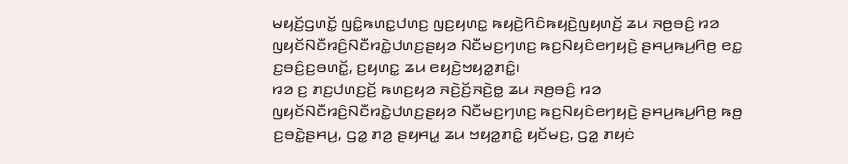ꤗꤟꤢꤩ꤬ꤞꤛꤢꤩ꤭ ꤜꤢꤨ꤭ꤒꤛꤢ꤭ꤓꤛꤢ꤬ ꤜꤢ꤬ꤟꤛꤢ꤭ ꤒꤟꤢꤧ꤬ꤖꤢꤨꤒꤟꤢꤧ꤬ꤜꤟꤛꤢꤩ꤬ ꤘꤣ ꤏꤥ꤬ꤋꤢꤨ꤬ ꤙꤤ ꤜꤟꤢꤩꤡꤢꤪꤙꤢꤨ꤬ꤡꤢꤪꤙꤢꤧ꤭ꤓꤛꤢ꤬ꤔꤟꤤ ꤡꤢꤪꤗꤢ꤬ꤚꤛꤢ꤬ ꤒꤢ꤬ꤡꤟꤢꤨꤕꤚꤟꤢꤧ꤬ ꤔꤌꤣ꤬ꤒꤣ꤬ꤖꤥ꤬ ꤕꤢ꤭ ꤢ꤬ꤋꤢꤨ꤬ꤢ꤬ꤋꤛꤢꤩ꤭, ꤢ꤬ꤟꤛꤢ꤭ ꤘꤣ ꤕꤟꤢꤧ꤬ꤠꤟꤤ꤭ꤊꤢꤨ꤭꤯
ꤙꤤ ꤢ꤬ ꤊꤢ꤬ꤓꤛꤢ꤬ꤢꤩ꤬ ꤒꤛꤢ꤬ꤟꤤ ꤏꤢꤧ꤬ꤢꤩ꤬ꤏꤢꤧ꤬ꤥ꤭ ꤘꤣ ꤏꤥ꤬ꤋꤢꤨ꤬ ꤙꤤ ꤜꤟꤢꤩꤡꤢꤪꤙꤢꤨ꤬ꤡꤢꤪꤙꤢꤧ꤭ꤓꤛꤢ꤬ꤔꤟꤤ ꤡꤢꤪꤗꤢ꤬ꤚꤛꤢ꤬ ꤒꤢ꤬ꤡꤟꤢꤨꤕꤚꤟꤢꤧ꤬ ꤔꤌꤣ꤬ꤒꤣ꤬ꤖꤥ꤬ ꤒꤥ꤬ ꤢ꤬ꤋꤢꤧ꤭ꤔꤌꤣ꤬, ꤞꤤ꤭ ꤊꤤ꤬ ꤔꤟꤌꤣ꤭ ꤘꤣ ꤠꤟꤤ꤭ꤊꤢꤨ꤭ ꤟꤢꤩꤗꤢ꤬, ꤞꤤ꤭ ꤊꤟꤢꤦ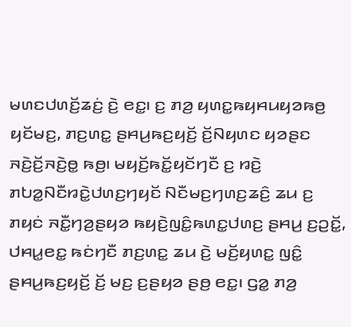ꤗꤛꤢꤓꤛꤢꤩ꤬ꤘꤢꤦ꤬ ꤢꤧ꤬ ꤕꤢ꤭꤯ ꤢ꤬ ꤊꤤ꤬ ꤟꤛꤢ꤭ꤒꤟꤌꤣꤟꤤꤒꤥ꤬ ꤟꤢꤩꤗꤢ꤬, ꤊꤢ꤬ꤛꤢ꤭ ꤔꤌꤣ꤬ꤒꤢ꤬ꤟꤢꤩ꤬ ꤢꤩ꤬ꤡꤟꤛꤢ ꤟꤤꤔꤢ ꤏꤢꤧ꤬ꤢꤩ꤬ꤏꤢꤧ꤬ꤥ꤭ ꤒꤥ꤬꤯ ꤗꤟꤢꤩ꤬ꤒꤢꤩ꤭ꤟꤢꤩꤚꤢꤪ ꤢ꤬ ꤙꤢꤧ꤬ ꤊꤝꤤ꤭ꤡꤢꤪꤙꤢꤧ꤭ꤓꤛꤢ꤬ꤚꤟꤢꤩ ꤡꤢꤪꤗꤢ꤬ꤚꤛꤢ꤬ꤘꤢꤨ꤬ ꤘꤣ ꤢ꤬ ꤊꤟꤢꤦ ꤏꤢꤪ꤭ꤚꤤ꤬ꤔꤟꤤ ꤒꤟꤢꤧ꤬ꤜꤢꤨ꤭ꤒꤛꤢ꤭ꤓꤛꤢ꤬ ꤔꤌꤣ꤬ ꤢ꤬ꤑꤢꤩ꤭, ꤓꤌꤣ꤭ꤕꤢ꤭ ꤒꤢꤦꤚꤢꤪ ꤊꤢ꤬ꤛꤢ꤭ ꤘꤣ ꤢꤧ꤬ ꤗꤢꤩ꤬ꤟꤛꤢ꤭ ꤜꤢꤨ꤭ ꤔꤌꤣ꤬ꤒꤢ꤬ꤟꤢꤩ꤬ ꤢꤩ꤬ ꤗꤢ꤬ ꤢ꤬ꤔꤟꤤ ꤔꤥ꤬ ꤕꤢ꤭꤯ ꤞꤤ꤭ ꤊꤤ꤬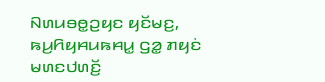ꤡꤛꤣꤋꤥ꤭ꤑꤟꤢ ꤟꤢꤩꤗꤢ꤬, ꤒꤣ꤬ꤖꤟꤌꤣꤒꤌꤣ꤭ ꤞꤤ꤭ ꤊꤟꤢꤦ ꤗꤛꤢꤓꤛꤢꤩ꤬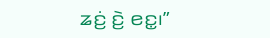ꤘꤢꤦ꤬ ꤢꤧ꤬ ꤕꤢ꤭꤯”